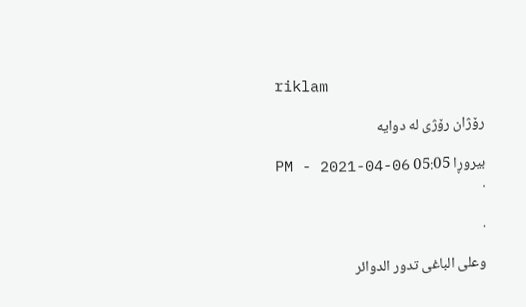riklam

رۆژان رۆژی له‌ دوایه‌

بیروڕا 05:05 PM - 2021-04-06
.

.

وعلی الباغی تدور الدوائر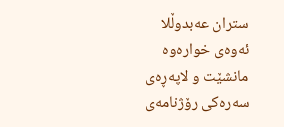ستران عه‌بدوڵلا
ئه‌وه‌ی خواره‌وه‌ مانشێت و لاپه‌ڕه‌ی
سه‌ره‌كی رۆژنامه‌ی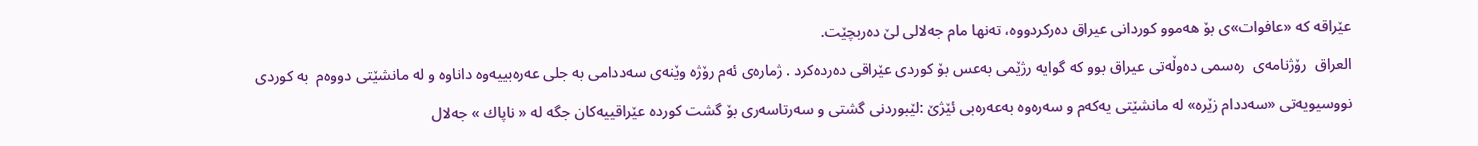عێراقه‌ كه‌ «عافوات»ی بۆ ھه‌موو كوردانی عیراق ده‌ركردووه‌، ته‌نھا مام جه‌لالی لێ ده‌ربچێت.
العراق  رۆژنامه‌ی  ره‌سمی ده‌وڵه‌تی عیراق بوو كه‌ گوایه‌ رژێمی به‌عس بۆ كوردی عێراقی ده‌رده‌كرد . ژماره‌ی ئه‌م رۆژه‌ وێنه‌ی سه‌ددامی به‌ جلی عه‌ره‌بییه‌وه‌ داناوه‌ و له‌ مانشێتی دووه‌م  به‌ كوردی نووسیویه‌تی «سه‌ددام زێره‌» له‌ مانشێتی یه‌كه‌م و سه‌ره‌وه‌ به‌عه‌ره‌بی ئێژێ :لێبوردنی گشتی و سه‌رتاسه‌ری بۆ گشت كورده‌ عێراقییه‌كان جگه‌ له‌ « ناپاك » جه‌لال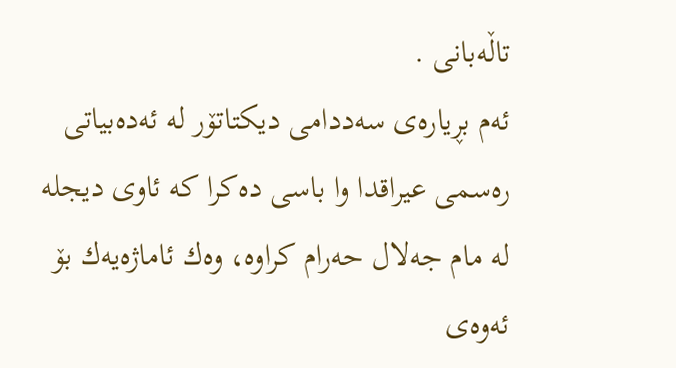تاڵه‌بانی .
ئه‌م بڕیاره‌ی سه‌ددامی دیكتاتۆر له‌ ئه‌ده‌بیاتی ره‌سمی عیراقدا وا باسی ده‌كرا كه‌ ئاوی دیجله‌ له‌ مام جه‌لال حه‌رام كراوه‌، وه‌ك ئاماژه‌یه‌ك بۆ ئه‌وه‌ی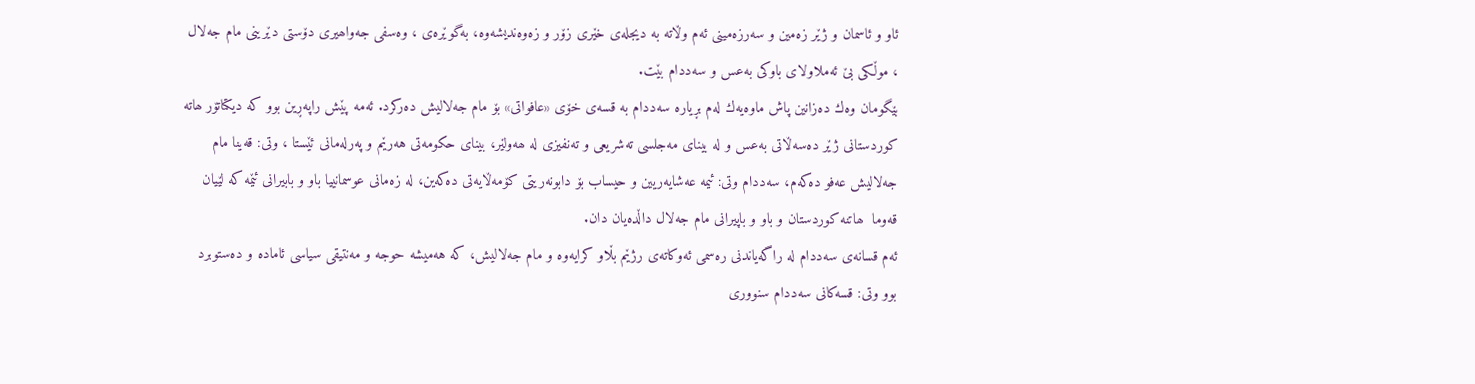ئاو و ئاسمان و ژێر زه‌مین و سه‌رزه‌مینی ئه‌م وڵاته‌ به‌ دیجله‌ی خێری زۆر و زه‌وه‌ندیشه‌وه‌، به‌گوێره‌ی ، وه‌سفی جه‌واھیری دۆستی دێرینی مام جه‌لال ، موڵكی بێ ئه‌ملاولای باوكی به‌عس و سه‌ددام بێت.
بێگومان وه‌ك ده‌زانین پاش ماوه‌یه‌ك له‌م بڕیاره‌ سه‌ددام به‌ قسه‌ی خۆی «عافواتی» بۆ مام جه‌لالیش ده‌ركرد. ئه‌مه‌ پێش راپه‌ڕین بوو كه‌ دیكتاتۆر ھاته‌ كوردستانی ژێر ده‌سه‌ڵاتی به‌عس و له‌ بینای مه‌جلسی ته‌شریعی و ته‌نفیزی له‌ ھه‌ولێر، بینای حكومه‌تی هه‌رێم و په‌رله‌مانی ئێستا ، وتی: قه‌ینا مام جه‌لالیش عه‌فو ده‌كه‌م، سه‌ددام وتی: ئیمه‌ عه‌شایه‌ریین و حیساب بۆ دابونه‌ریتی كۆمه‌ڵایه‌تی ده‌كه‌ین، له‌ زه‌مانی عوسمانییا باو و بابیرانی ئێمه‌ كه‌ لێیان قه‌وما  ھاتنه‌ كوردستان و باو و باپیرانی مام جه‌لال داڵده‌یان دان.
ئه‌م قسانه‌ی سه‌ددام له‌ راگه‌یاندنی ره‌سمی ئه‌وكاته‌ی رژێم بڵاو كرایه‌وه‌ ‌و مام جه‌لالیش، كه‌ هه‌میشه‌ حوجه‌ ‌و مه‌نتیقی سیاسی ئاماده‌ ‌و ده‌ستوبرد بوو وتی: قسه‌كانی سه‌ددام سنووری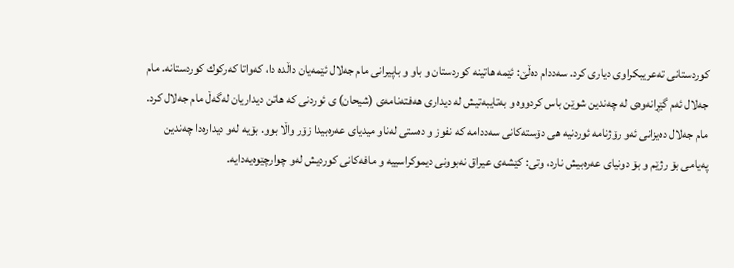كوردستانی ته‌عریبكراوی دیاری كرد. سه‌ددام ده‌ڵێ: ئێمه‌ هاتینه‌ كوردستان ‌و باو ‌و باپیرانی مام جه‌لال ئێمه‌یان داڵده‌ دا، كه‌واتا كه‌ركوك كوردستانه‌. مام جه‌لال ئه‌م گێڕانه‌وه‌ی له‌ چه‌ندین شوێن باس كردووه‌ ‌و به‌تایبه‌تیش له‌ دیداری هه‌فته‌نامه‌ی (شیحان) ی ئوردنی كه‌ هاتن دیداریان له‌گه‌ڵ مام جه‌لال كرد. مام جه‌لال ده‌یزانی ئه‌و رۆژنامه‌ ئوردنیه‌ هی دۆسته‌كانی سه‌ددامه‌ كه‌ نفوز و ده‌ستی له‌ناو میدیای عه‌ره‌بیدا زۆر واڵا بوو. بۆیه‌ له‌و دیداره‌دا چه‌ندین په‌یامی بۆ رژێم ‌و بۆ دونیای عه‌ره‌بیش نارد، وتی: كێشه‌ی عیراق نه‌بوونی دیموكراسییه‌ ‌و مافه‌كانی كوردیش له‌و چوارچێوه‌یه‌دایه‌.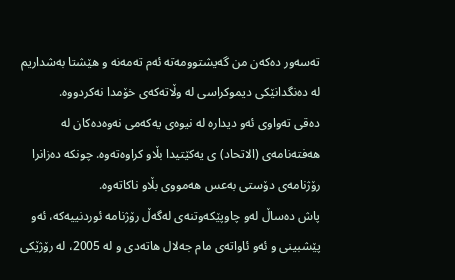ته‌سه‌ور ده‌كه‌ن من گه‌یشتوومه‌ته‌ ئه‌م ته‌مه‌نه‌ ‌و هێشتا به‌شداریم له‌ ده‌نگدانێكی دیموكراسی له‌ وڵاته‌كه‌ی خۆمدا نه‌كردووه‌.
ده‌قی ته‌واوی ئه‌و دیداره‌ له‌ نیوه‌ی یه‌كه‌می نه‌وه‌ده‌كان له‌ هه‌فته‌نامه‌ی (الاتحاد) ی یه‌كێتیدا بڵاو كراوه‌ته‌وه‌. چونكه‌ ده‌زانرا رۆژنامه‌ی دۆستی به‌عس هه‌مووی بڵاو ناكاته‌وه‌.
پاش ده‌ساڵ له‌و چاوپێكه‌وتنه‌ی له‌گه‌ڵ رۆژنامه‌ ئوردنییه‌كه‌، ئه‌و پێشبینی ‌و ئه‌و ئاواته‌ی مام جه‌لال هاته‌دی ‌و له‌ 2005، له‌ رۆژێكی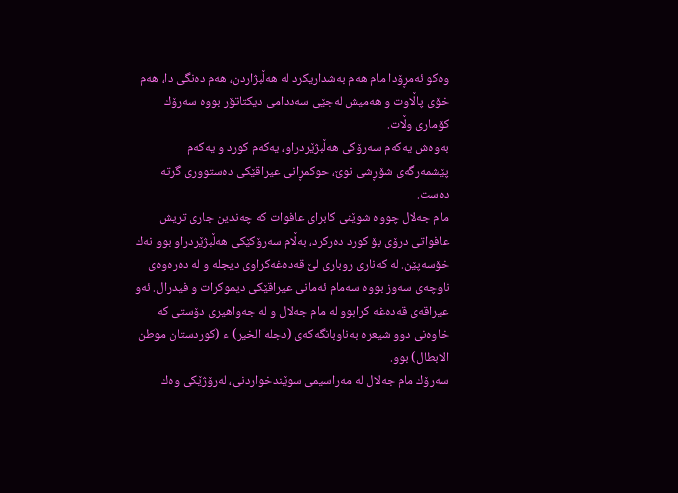وه‌كو ئه‌مڕۆدا مام هه‌م به‌شداریكرد له‌ هه‌ڵبژاردن، هه‌م ده‌نگی دا، هه‌م خۆی پاڵاوت ‌و هه‌میش له‌جێی سه‌ددامی دیكتاتۆر بووه‌ سه‌رۆك كۆماری وڵات.
به‌وه‌ش یه‌كه‌م سه‌رۆكی هه‌ڵبژێردراو، یه‌كه‌م كورد و یه‌كه‌م پێشمه‌رگه‌ی شۆڕشی نوێ، حوكمڕانی عیراقێكی ده‌ستووری گرته‌ ده‌ست.
مام جه‌لال چووه‌ شوێنی كابرای عافوات كه‌ چه‌ندین جاری تریش عافواتی درۆی بۆ كورد ده‌ركرد، به‌ڵام سه‌رۆكێكی هه‌ڵبژێردراو بوو نه‌ك خۆسه‌پێن. له‌ كه‌ناری روباری لێ قه‌ده‌غه‌كراوی دیجله‌ ‌و له‌ ده‌ره‌وه‌ی ناوچه‌ی سه‌وز بووه‌ سه‌مام ئه‌مانی عیراقێكی دیموكرات ‌و فیدرال. ئه‌و عیراقه‌ی قه‌ده‌غه‌ كرابوو له‌ مام جه‌لال ‌و له‌ جه‌واهیری دۆستی كه‌ خاوه‌نی دوو شیعره‌ به‌ناوبانگه‌كه‌ی (دجله‌ الخیر) ء (كوردستان موطن الابطال) بوو.
سه‌رۆك مام جه‌لال له‌ مه‌راسیمی سوێندخواردنی، له‌رۆژێكی وه‌ك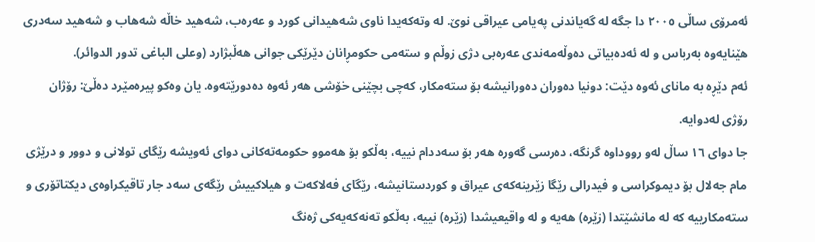ئه‌مرۆی ساڵی ٢٠٠٥ دا جگه‌ له‌ گه‌یاندنی په‌یامی عیراقی نوێ. له‌ وته‌كه‌یدا ناوی شه‌هیدانی كورد ‌و عه‌ره‌ب، شه‌هید خاڵه‌ شه‌هاب ‌و شه‌هید سه‌دری هێنایه‌وه‌ به‌رباس ‌و له‌ ئه‌ده‌بیاتی ده‌وڵه‌مه‌ندی عه‌ره‌بی دژی زوڵم ‌و سته‌می حكومڕانان دێرێكی جوانی هه‌ڵبژارد (وعلی الباغی تدور الدوائر).
ئه‌م دێڕه‌ به‌ مانای ئه‌وه‌ دێت: دونیا ده‌وران ده‌ورانیشه‌ بۆ سته‌مكار، كه‌چی بچێنی خۆشی هه‌ر ئه‌وه‌ ده‌دورێته‌وه‌. یان وه‌كو پیره‌مێرد ده‌ڵێ: رۆژان رۆژی له‌دوایه‌.
جا دوای ١٦ ساڵ له‌و رووداوه‌ گرنگه‌، ده‌رسی گه‌وره‌ هه‌ر بۆ سه‌ددام نییه‌، به‌ڵكو بۆ هه‌موو حكومه‌ته‌كانی دوای ئه‌ویشه‌ رێگای تولانی ‌و دوور و درێژی مام جه‌لال بۆ دیموكراسی ‌و فیدرالی رێگا زێرینه‌كه‌ی عیراق ‌و كوردستانیشه‌، رێگای فه‌لاكه‌ت ‌و هیلاكییش رێگه‌ی سه‌د جار تاقیكراوه‌ی دیكتاتۆری ‌و سته‌مكارییه‌ كه‌ له‌ مانشێتدا (زێره‌) هه‌یه‌ ‌و له‌ واقیعیشدا (زێره‌) نییه‌، به‌ڵكو ته‌نه‌كه‌یه‌كی ژه‌نگ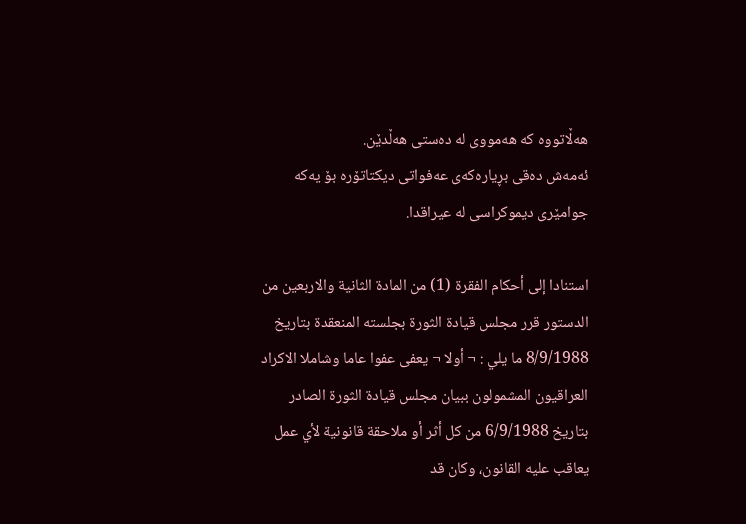هه‌ڵاتووه‌ كه‌ هه‌مووی له‌ ده‌ستی هه‌ڵدێن.
ئه‌مه‌ش ده‌قی بڕیاره‌كه‌ی عه‌فواتی دیكتاتۆره‌ بۆ یه‌كه‌ جوامێری دیموكراسی له‌ عیراقدا.

استنادا إلى أحكام الفقرة (1) من المادة الثانية والاربعين من الدستور قرر مجلس قيادة الثورة بجلسته المنعقدة بتاريخ 8/9/1988 ما يلي : ¬ أولا ¬ يعفى عفوا عاما وشاملا الاكراد العراقيون المشمولون ببيان مجلس قيادة الثورة الصادر بتاريخ 6/9/1988 من كل أثر أو ملاحقة قانونية لأي عمل يعاقب عليه القانون، وكان قد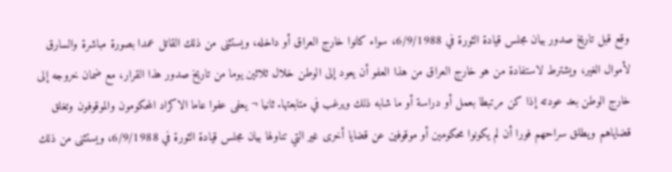وقع قبل تاريخ صدور بيان مجلس قيادة الثورة في 6/9/1988، سواء كانوا خارج العراق أو داخله، ويستثنى من ذلك القاتل عمدا بصورة مباشرة والسارق لأموال الغير، ويشترط لاستفادة من هو خارج العراق من هذا العفو أن يعود إلى الوطن خلال ثلاثين يوما من تاريخ صدور هذا القرار، مع ضمان خروجه إلى خارج الوطن بعد عودته إذا كن مرتبطا بعمل أو دراسة أو ما شابه ذلك ويرغب في متابعتها. ثانيا ¬ يعفى عفوا عاما الاكراد المحكومون والموقوفون وتغلق قضاياهم ويطلق سراحهم فورا أن لم يكونوا محكومين أو موقوفين عن قضايا أخرى غير التي تناولها بيان مجلس قيادة الثورة في 6/9/1988، ويستثنى من ذلك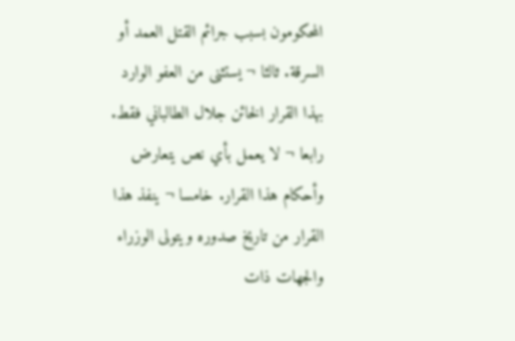المحكومون بسبب جرائم القتل العمد أو السرقة. ثالثا ¬ يستثنى من العفو الوارد بهذا القرار الخائن جلال الطالباني فقط. رابعا ¬ لا يعمل بأي نص يتعارض وأحكام هذا القرار. خامسا ¬ ينفذ هذا القرار من تاريخ صدوره ويتولى الوزراء والجهات ذات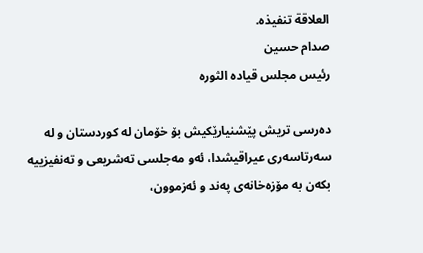العلاقة تنفيذه.
صدام حسین
رئیس مجلس قیاده‌ الثوره‌

ده‌رسی تریش پێشنیارێكیش بۆ خۆمان له‌ كوردستان و له‌ سه‌رتاسه‌ری عیراقیشدا، ئه‌و مه‌جلسی ته‌شریعی ‌و ته‌نفیزییه‌ بكه‌ن به‌ مۆزه‌خانه‌ی په‌ند و ئه‌زموون،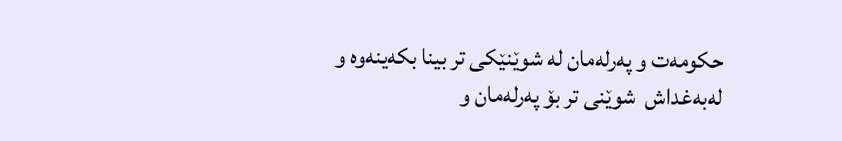حكومه‌ت ‌و په‌رله‌مان له‌ شوێنێكی تر بینا بكه‌ینه‌وه‌ ‌و له‌به‌غداش  شوێنی تر بۆ په‌رله‌مان ‌و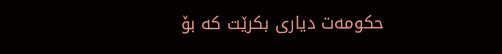حكومه‌ت دیاری بكرێت كه‌ بۆ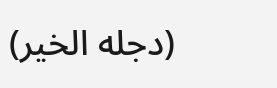(دجله‌ الخیر)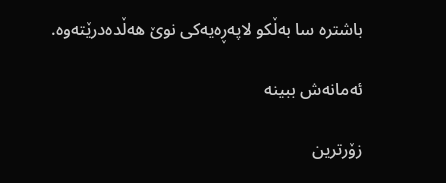باشتره‌ سا به‌ڵكو لاپه‌ڕه‌یه‌كی نوێ هه‌ڵده‌درێته‌وه‌.

ئەمانەش ببینە

زۆرترین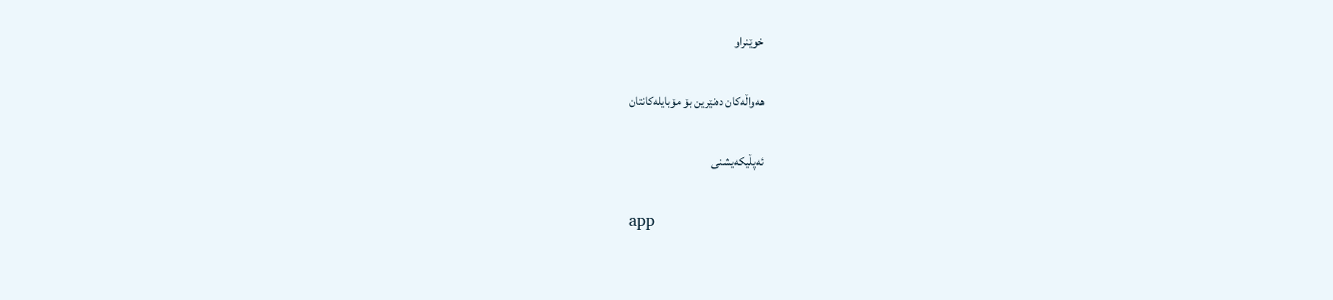خوێنراو

هەواڵەکان دەنێرین بۆ مۆبایلەکانتان

ئەپڵیکەیشنی

app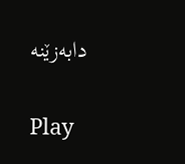دابەزێنە

Play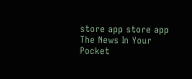store app store app
The News In Your Pocket